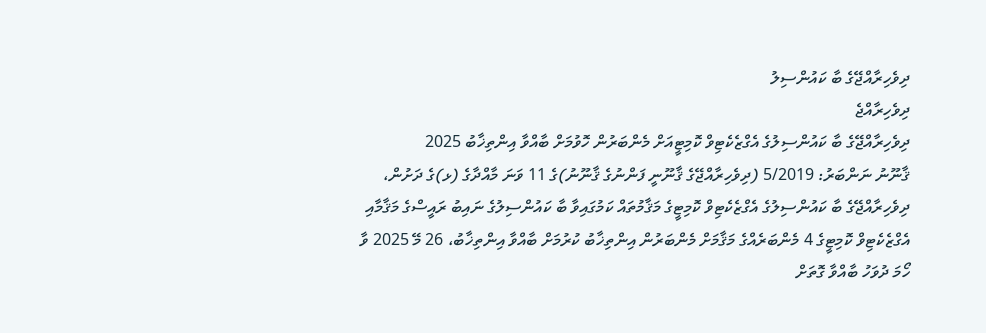ދިވެހިރާއްޖޭގެ ބާ ކައުންސިލު
ދިވެހިރާއްޖެ
ދިވެހިރާއްޖޭގެ ބާ ކައުންސިލުގެ އެގްޒެކެޓިވް ކޮމިޓީއަށް މެންބަރުން ހޮވުމަށް ބާއްވާ އިންތިޚާބު 2025
ޤާނޫނު ނަންބަރު: 5/2019 (ދިވެހިރާއްޖޭގެ ޤާނޫނީ ފަންނުގެ ޤާނޫނު)ގެ 11 ވަނަ މާއްދާގެ (ޅ)ގެ ދަށުން، ދިވެހިރާއްޖޭގެ ބާ ކައުންސިލުގެ އެގްޒެކެޓިވް ކޮމިޓީގެ މަޤާމުތައް ކަމުގައިވާ ބާ ކައުންސިލުގެ ނައިބު ރައީސްގެ މަޤާމާއި އެގްޒެކެޓިވް ކޮމިޓީގެ 4 މެންބަރެއްގެ މަޤާމަށް މެންބަރުން އިންތިޚާބު ކުރުމަށް ބާއްވާ އިންތިޚާބު، 26 މޭ 2025 ވާ ހޯމަ ދުވަހު ބާއްވާ ގޮތަށް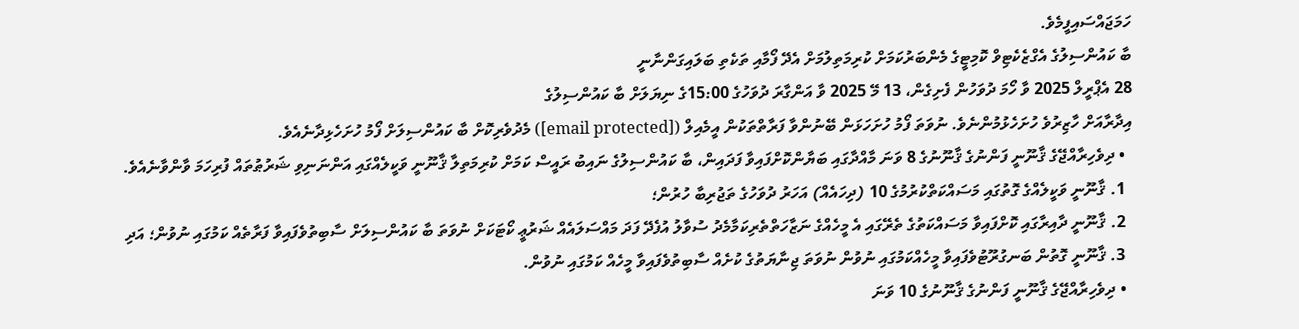ހަމަޖައްސައިފީމެވެ.
ބާ ކައުންސިލުގެ އެގްޒެކެޓިވް ކޮމިޓީގެ މެންބަރުކަމަށް ކުރިމަތިލުމަށް އެދޭ ފޯމާއި ތަކެތި ބަލައިގަންނާނީ
28 އެޕްރީލް 2025 ވާ ހޯމަ ދުވަހުން ފެށިގެން، 13 މޭ 2025 ވާ އަންގާރަ ދުވަހުގެ 15:00ގެ ނިޔަލަށް ބާ ކައުންސިލުގެ
އިދާރާއަށް ހާޒިރުވެ ހުށަހެޅުމުންނެވެ. ނުވަތަ ފޯމު ހުށަހަޅަން ބޭނުންވާ ފަރާތްތަކުން އީމެއިލް ([email protected]) މެދުވެރިކޮށް ބާ ކައުންސިލަށް ފޯމު ހުށަހެޅިދާނެއެވެ.
  • ދިވެހިރާއްޖޭގެ ޤާނޫނީ ފަންނުގެ ޤާނޫނުގެ 8 ވަނަ މާއްދާގައި ބަޔާންކޮށްފައިވާ ފަދައިން، ބާ ކައުންސިލުގެ ނައިބު ރައީސް ކަމަށް ކުރިމަތިލާ ޤާނޫނީ ވަކީލެއްގައި އަންނަނިވި ޝަރުޠުތައް ފުރިހަމަ ވާންވާނެއެވެ.
  1. ޤާނޫނީ ވަކީލެއްގެ ގޮތުގައި މަސައްކަތްކުރުމުގެ 10 (ދިހައެއް) އަހަރު ދުވަހުގެ ތަޖުރިބާ ހުރުން؛
  2. ޤާނޫނީ ދާއިރާގައި ކޮށްފައިވާ މަސައްކަތުގެ ތެރޭގައި އެ މީހެއްގެ ނަޒާހަތްތެރިކަމާމެދު ސުވާލު އުފެދޭ ފަދަ މައްސަލައެއް ޝަރުޢީ ކޯޓަކަށް ނުވަތަ ބާ ކައުންސިލަށް ސާބިތުވެފައިވާ ފަރާތެއް ކަމުގައި ނުވުން؛ އަދި
  3. ޤާނޫނީ ގޮތުން ބަނގުރޫޓުވެފައިވާ މީހެއްކަމުގައި ނުވުން ނުވަތަ ޖިނާޔަތުގެ ކުށެއް ސާބިތުވެފައިވާ މީހެއް ކަމުގައި ނުވުން.
  • ދިވެހިރާއްޖޭގެ ޤާނޫނީ ފަންނުގެ ޤާނޫނުގެ 10 ވަނަ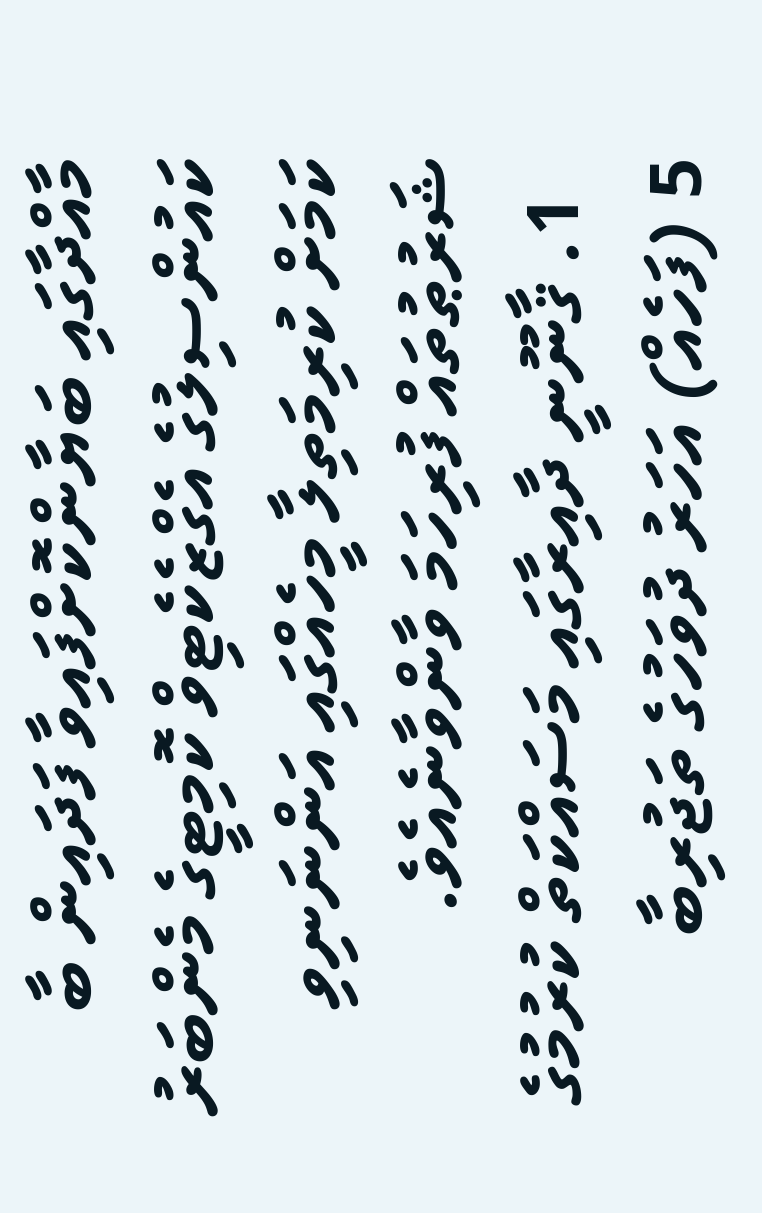މާއްދާގައި ބަޔާންކޮށްފައިވާ ފަދައިން ބާ ކައުންސިލުގެ އެގްޒެކެޓިވް ކޮމިޓީގެ މެންބަރު ކަމަށް ކުރިމަތިލާ މީހެއްގައި އަންނަނިވި ޝަރުޠުތައް ފުރިހަމަ ވާންވާނެއެވެ.
  1. ޤާނޫނީ ދާއިރާގައި މަސައްކަތް ކުރުމުގެ 5 (ފަހެއް) އަހަރު ދުވަހުގެ ތަޖުރިބާ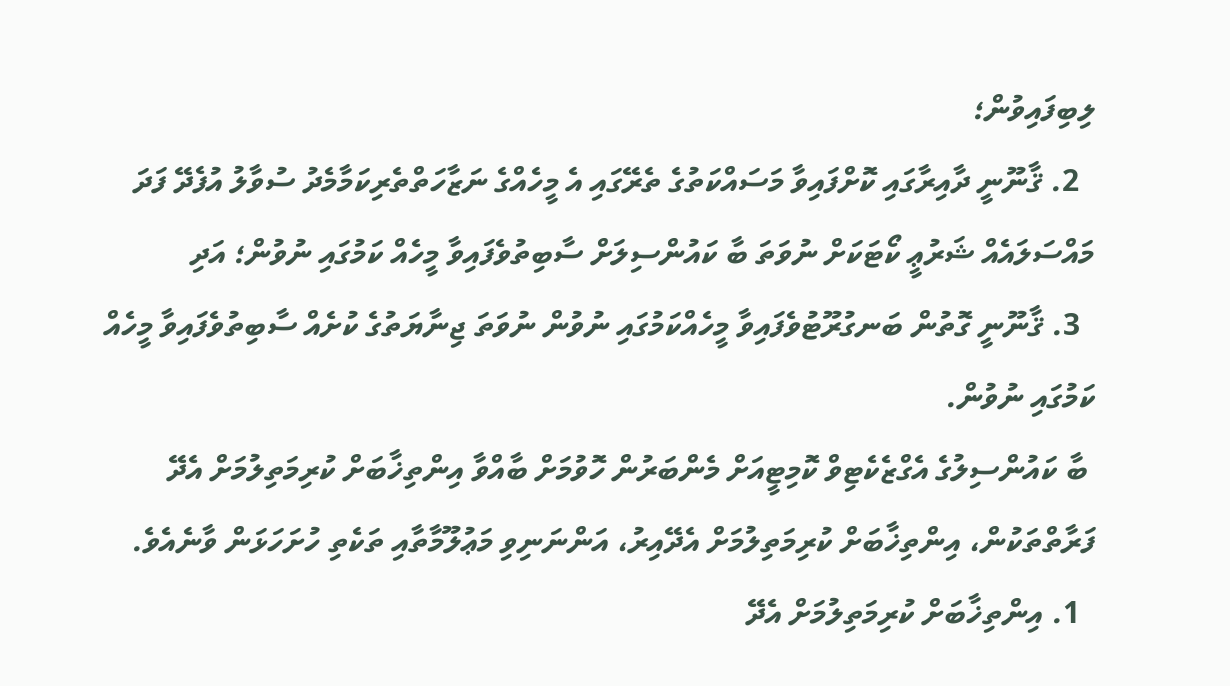ލިބިފައިވުން؛
  2. ޤާނޫނީ ދާއިރާގައި ކޮށްފައިވާ މަސައްކަތުގެ ތެރޭގައި އެ މީހެއްގެ ނަޒާހަތްތެރިކަމާމެދު ސުވާލު އުފެދޭ ފަދަ މައްސަލައެއް ޝަރުޢީ ކޯޓަކަށް ނުވަތަ ބާ ކައުންސިލަށް ސާބިތުވެފައިވާ މީހެއް ކަމުގައި ނުވުން؛ އަދި
  3. ޤާނޫނީ ގޮތުން ބަނގުރޫޓުވެފައިވާ މީހެއްކަމުގައި ނުވުން ނުވަތަ ޖިނާޔަތުގެ ކުށެއް ސާބިތުވެފައިވާ މީހެއް ކަމުގައި ނުވުން.
 ބާ ކައުންސިލުގެ އެގްޒެކެޓިވް ކޮމިޓީއަށް މެންބަރުން ހޮވުމަށް ބާއްވާ އިންތިޚާބަށް ކުރިމަތިލުމަށް އެދޭ ފަރާތްތަކުން، އިންތިޚާބަށް ކުރިމަތިލުމަށް އެދޭއިރު، އަންނަނިވި މަޢުލޫމާތާއި ތަކެތި ހުށަހަޅަން ވާނެއެވެ.
  1. އިންތިޚާބަށް ކުރިމަތިލުމަށް އެދޭ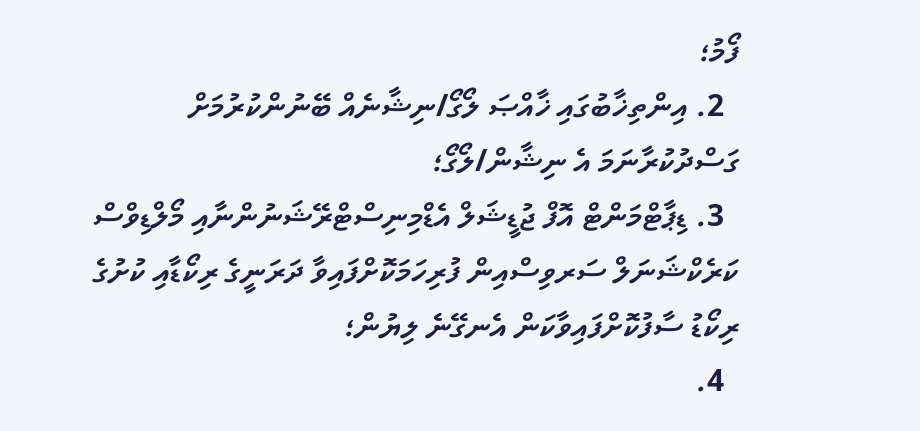ފޯމު؛
  2. އިންތިޚާބުގައި ޚާއްޞަ ލޯގޯ/ނިޝާނެއް ބޭނުންކުރުމަށް ގަސްދުކުރާނަމަ އެ ނިޝާން/ލޯގޯ؛
  3. ޑިޕާޓްމަންޓް އޮފް ޖުޑީޝަލް އެޑްމިނިސްޓްރޭޝަނުންނާއި މޯލްޑިވްސް ކަރެކްޝަނަލް ސަރވިސްއިން ފުރިހަމަކޮށްފައިވާ ދަރަނީގެ ރިކޯޑާއި ކުށުގެ ރިކޯޑު ސާފުކޮށްފައިވާކަން އެނގޭނެ ލިޔުން؛
  4.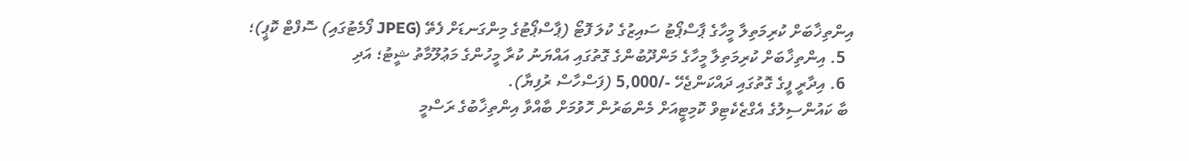އިންތިޚާބަށް ކުރިމަތިލާ މީހާގެ ޕާސްޕޯޓު ސައިޒުގެ ކުލަ ފޮޓޯ (ޕާސްޕޯޓުގެ މިންގަނޑަށް ފެތޭ (JPEG ފޯމެޓުގައި) ސޮފްޓް ކޮޕީ)؛
  5. އިންތިޚާބަށް ކުރިމަތިލާ މީހާގެ މަންދޫބުންގެ ގޮތުގައި އައްޔަނު ކުރާ މީހުންގެ މަޢުލޫމާތު ޝީޓު؛ އަދި
  6. އިދާރީ ފީގެ ގޮތުގައި ދައްކަންޖެހޭ -/5,000 (ފަސްހާސް ރުފިޔާ).
 ބާ ކައުންސިލުގެ އެގްޒެކެޓިވް ކޮމިޓީއަށް މެންބަރުން ހޮވުމަށް ބާއްވާ އިންތިޚާބުގެ ރަސްމީ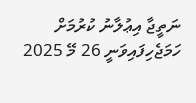ނަތީޖާ އިޢުލާނު ކުރުމަށް ހަމަޖެހިފައިވަނީ 26 މޭ 2025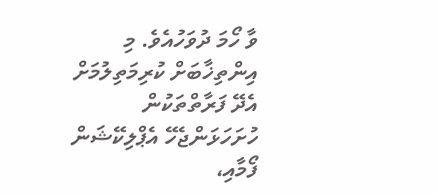ވާ ހޯމަ ދުވަހުއެވެ. މި އިންތިޚާބަށް ކުރިމަތިލުމަށް އެދޭ ފަރާތްތަކުން ހުށަހަޅަންޖެހޭ އެޕްލިކޭޝަން ފޯމާއި،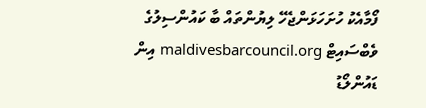ފޯމާއެކު ހުށަހަޅަންޖެހޭ ލިޔުންތައް ބާ ކައުންސިލުގެ ވެބްސައިޓް maldivesbarcouncil.org އިން ޑައުންލޯޑު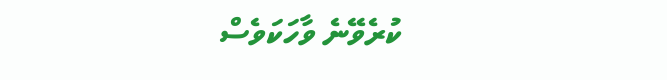ކުރެވޭނެ ވާހަކަވެސް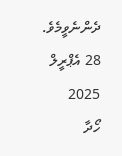ދެންނެވީމެވެ.
28 އެޕްރީލް 2025
ހޯދާ